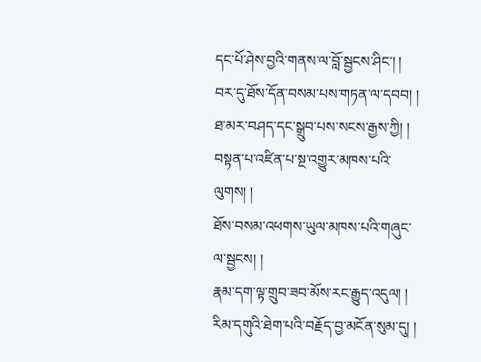དང་པོ་ཤེས་བྱའི་གནས་ལ་བློ་སྦྱངས་ཤིང་། །
བར་དུ་ཐོས་དོན་བསམ་པས་གཏན་ལ་དབབ། །
ཐ་མར་བཤད་དང་སྒྲུབ་པས་སངས་རྒྱས་ཀྱི། །
བསྟན་པ་འཛིན་པ་སྔ་འགྱུར་མཁས་པའི་ལུགས། །
ཐོས་བསམ་འཕགས་ཡུལ་མཁས་པའི་གཞུང་ལ་སྦྱངས། །
རྣམ་དག་ལྟ་གྲུབ་ཟབ་མོས་རང་རྒྱུད་འདུལ། །
རིམ་དགུའི་ཐེག་པའི་བརྗོད་བྱ་མངོན་སུམ་དུ། །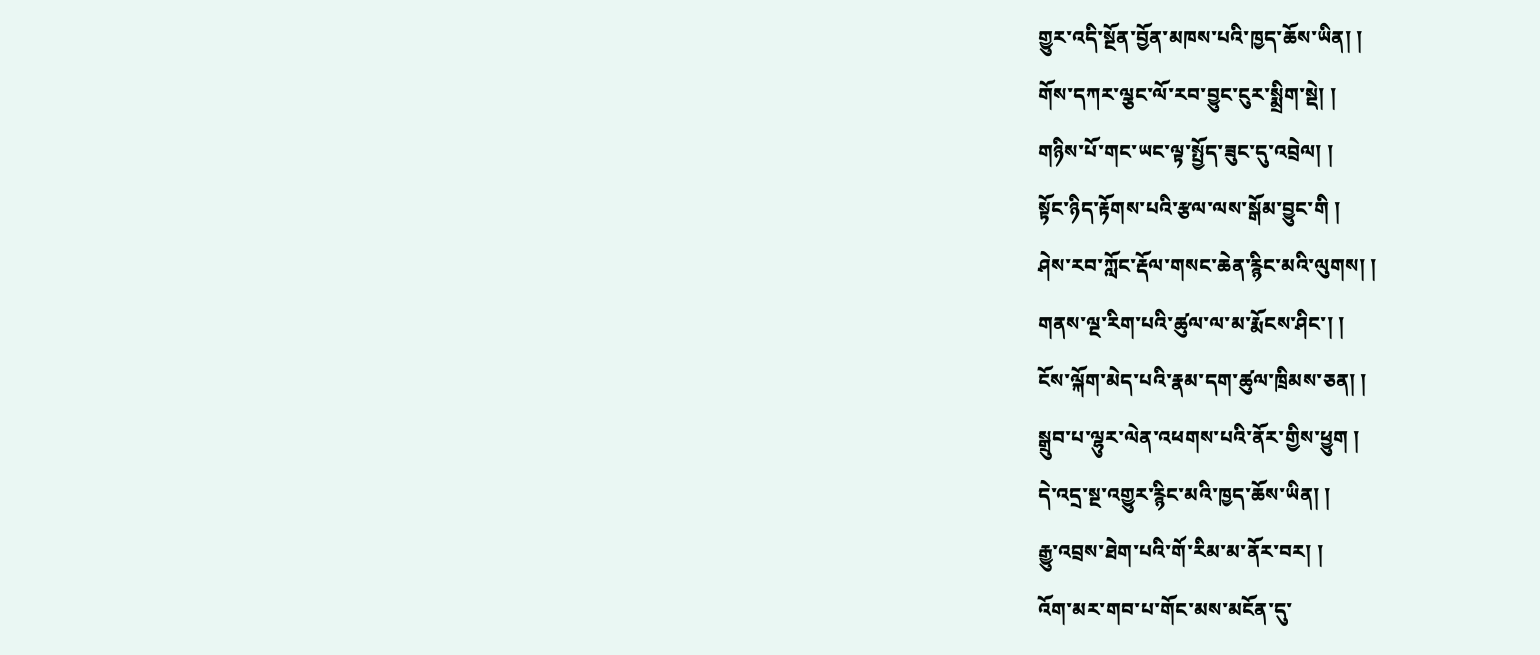གྱུར་འདི་སྔོན་བྱོན་མཁས་པའི་ཁྱད་ཆོས་ཡིན། །
གོས་དཀར་ལྕང་ལོ་རབ་བྱུང་ངུར་སྨྲིག་སྡེ། །
གཉིས་པོ་གང་ཡང་ལྟ་སྤྱོད་ཟུང་དུ་འབྲེལ། །
སྟོང་ཉིད་རྟོགས་པའི་རྩལ་ལས་སྒོམ་བྱུང་གི །
ཤེས་རབ་ཀློང་རྡོལ་གསང་ཆེན་རྙིང་མའི་ལུགས། །
གནས་ལྔ་རིག་པའི་ཚུལ་ལ་མ་རྨོངས་ཤིང་། །
ངོས་ལྐོག་མེད་པའི་རྣམ་དག་ཚུལ་ཁྲིམས་ཅན། །
སྒྲུབ་པ་ལྷུར་ལེན་འཕགས་པའི་ནོར་གྱིས་ཕྱུག །
དེ་འདྲ་སྔ་འགྱུར་རྙིང་མའི་ཁྱད་ཆོས་ཡིན། །
རྒྱུ་འབྲས་ཐེག་པའི་གོ་རིམ་མ་ནོར་བར། །
འོག་མར་གབ་པ་གོང་མས་མངོན་དུ་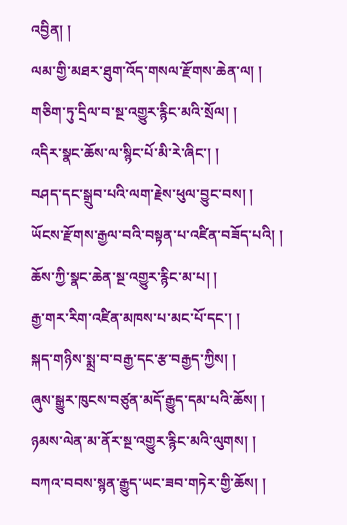འབྱིན། །
ལམ་གྱི་མཐར་ཐུག་འོད་གསལ་རྫོགས་ཆེན་ལ། །
གཅིག་ཏུ་དྲིལ་བ་སྔ་འགྱུར་རྙིང་མའི་སྲོལ། །
འདིར་སྣང་ཆོས་ལ་སྙིང་པོ་མི་རེ་ཞིང་། །
བཤད་དང་སྒྲུབ་པའི་ལག་རྗེས་ཕུལ་བྱུང་བས། །
ཡོངས་རྫོགས་རྒྱལ་བའི་བསྟན་པ་འཛིན་བཟོད་པའི། །
ཆོས་ཀྱི་སྣང་ཆེན་སྔ་འགྱུར་རྙིང་མ་པ། །
རྒྱ་གར་རིག་འཛིན་མཁས་པ་མང་པོ་དང་། །
སྐད་གཉིས་སྨྲ་བ་བརྒྱ་དང་རྩ་བརྒྱད་ཀྱིས། །
ཞུས་སྒྱུར་ཁུངས་བཙུན་མདོ་རྒྱུད་དམ་པའི་ཆོས། །
ཉམས་ལེན་མ་ནོར་སྔ་འགྱུར་རྙིང་མའི་ལུགས། །
བཀའ་བབས་སྙན་རྒྱུད་ཡང་ཟབ་གཏེར་གྱི་ཆོས། །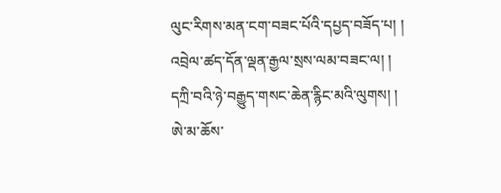ལུང་རིགས་མན་ངག་བཟང་པོའི་དཔྱད་བཟོད་པ། །
འབྲེལ་ཚད་དོན་ལྡན་རྒྱལ་སྲས་ལམ་བཟང་ལ། །
དཀྲི་བའི་ཉེ་བརྒྱུད་གསང་ཆེན་རྙིང་མའི་ལུགས། །
ཨེ་མ་ཆོས་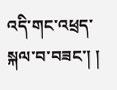འདི་གང་འཕྲད་སྐལ་བ་བཟང་། །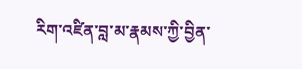རིག་འཛིན་བླ་མ་རྣམས་ཀྱི་བྱིན་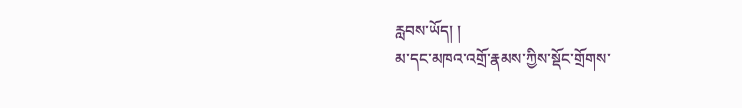རླབས་ཡོད། །
མ་དང་མཁའ་འགྲོ་རྣམས་ཀྱིས་སྡོང་གྲོགས་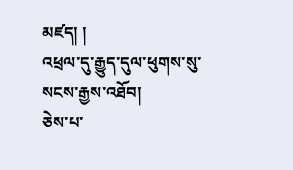མཛད། །
འཕྲལ་དུ་རྒྱུད་དུལ་ཕུགས་སུ་སངས་རྒྱས་འཐོབ།
ཅེས་པ་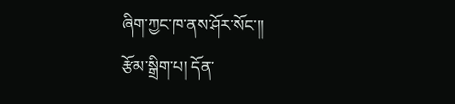ཞིག་ཀྱང་ཁ་ནས་ཤོར་སོང་།།
རྩོམ་སྒྲིག་པ། དོན་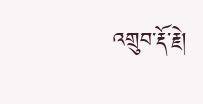འགྲུབ་རྡོ་རྗེ།